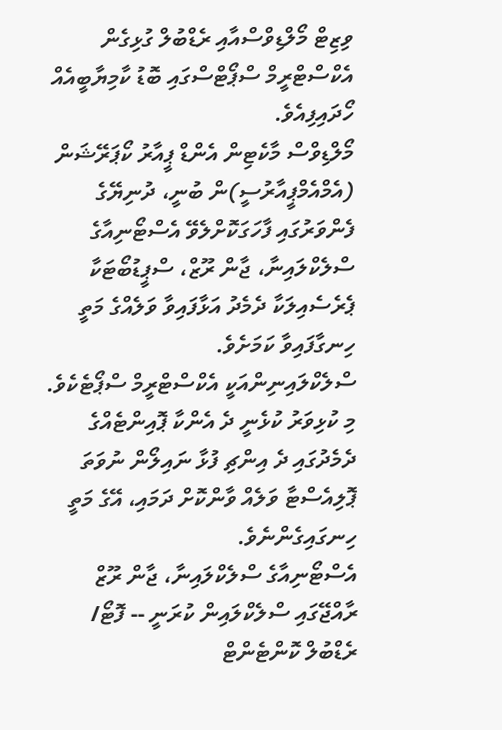ވިޒިޓް މޯލްޑިވްސްއާއި ރެޑްބުލް ގުޅިގެން އެކްސްޓްރީމް ސްޕޯޓްސްގައި ބޮޑު ކާމިޔާބީއެއް ހޯދައިފިއެވެ.
މޯލްޑިވްސް މާކެޓިން އެންޑް ޕީއާރު ކޯޕަރޭޝަން (އެމްއެމްޕީއާރުސީ)ން ބުނީ، ދުނިޔޭގެ ފެންވަރުގައި ފާހަގަކޮށްލެވޭ އެސްޓޯނިއާގެ ސްލެކްލައިނާ، ޖާން ރޫޒް، ސްޕީޑުބޯޓަކާ ޕެރެސެއިލަކާ ދެމެދު އަޅާފައިވާ ވަލެއްގެ މަތީ ހިނގާފައިވާ ކަމަށެވެ.
ސްލެކްލައިނިންއަކީ އެކްސްޓްރީމް ސްޕޯޓެކެވެ. މި ކުޅިވަރު ކުޅެނީ ދެ އެންކާ ޕޮއިންޓެއްގެ ދެމެދުގައި ދެ އިންޗި ފުޅާ ނައިލޯން ނުވަތަ ޕޮލިއެސްޓާ ވަލެއް ވާންކޮށް ދަމައި، އޭގެ މަތީ ހިނގައިގެންނެވެ.
އެސްޓޯނިއާގެ ސްލެކްލައިނާ، ޖާން ރޫޒް ރާއްޖޭގައި ސްލެކްލައިން ކުރަނީ -- ފޮޓޯ/ ރެޑްބުލް ކޮންޓެންޓް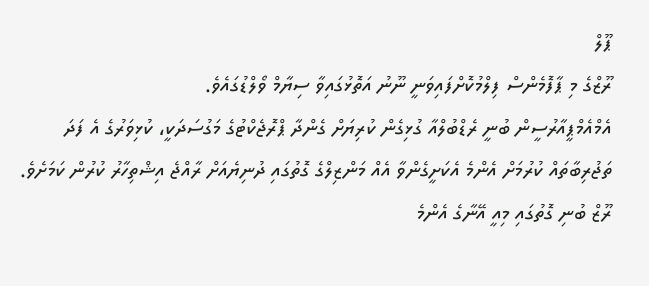ޕޫލް
ރޫޒްގެ މި ޕާފޮމެންސް ފިލްމުކޮށްފައިވަނީ ނޫނު އަތޮޅުގައިވާ ސިޔާމް ވޯލްޑުގައެވެ.
އެމްއެމްޕީއާރުސީން ބުނީ ރެޑްބުލްއާ ގުޅިގެން ކުރިޔަށް ގެންދާ ޕްރޮޖެކްޓުގެ މަގުސަދަކީ، ކުޅިވަރުގެ އެ ފަދަ ތަޖުރިބާތައް ކުރުމަށް އެންމެ އެކަށީގެންވާ އެއް މަންޒިލްގެ ގޮތުގައި ދުނިޔެއަށް ރާއްޖެ އިޝްތިހާރު ކުރުން ކަމަށެވެ.
ރޫޒް ބުނި ގޮތުގައި މިއީ އޭނާގެ އެންމެ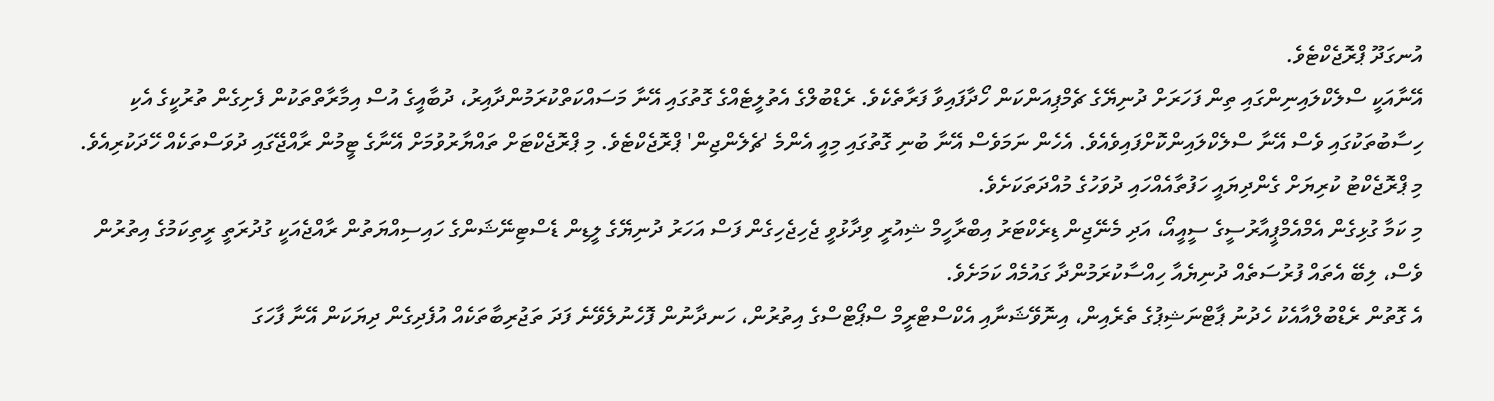އުނގަދޫ ޕްރޮޖެކްޓެވެ.
އޭނާއަކީ ސްލެކްލައިނިންގައި ތިން ފަހަރަށް ދުނިޔޭގެ ޗެމްޕިއަންކަން ހޯދާފައިވާ ފަރާތެކެވެ. ރެޑްބުލްގެ އެތުލީޓެއްގެ ގޮތުގައި އޭނާ މަސައްކަތްކުރަމުންދާއިރު، ދުބާއީގެ އުސް އިމާރާތްތަކުން ފެށިގެން ތުރުކީގެ އެކި ހިސާބުތަކުގައި ވެސް އޭނާ ސްލެކްލައިންކޮށްފައިވެއެވެ. އެހެން ނަމަވެސް އޭނާ ބުނި ގޮތުގައި މިއީ އެންމެ 'ޗެލެންޖިން' ޕްރޮޖެކްޓެވެ. މި ޕްރޮޖެކްޓަށް ތައްޔާރުވުމަށް އޭނާގެ ޓީމުން ރާއްޖޭގައި ދުވަސްތަކެއް ހޭދަކުރިއެވެ.
މި ޕްރޮޖެކްޓު ކުރިޔަށް ގެންދިޔައީ ހަފުތާއެއްހައި ދުވަހުގެ މުއްދަތަކަށެވެ.
މި ކަމާ ގުޅިގެން އެމްއެމްޕީއާރުސީގެ ސީއީއޯ، އަދި މެނޭޖިން ޑިރެކްޓަރު އިބްރާހީމް ޝިއުރީ ވިދާޅުވީ ޖެހިޖެހިގެން ފަސް އަހަރު ދުނިޔޭގެ ލީޑިން ޑެސްޓިނޭޝަންގެ ހައިސިއްޔަތުން ރާއްޖެއަކީ ގުދުރަތީ ރީތިކަމުގެ އިތުރުން ވެސް، ލިބޭ އެތައް ފުރުސަތެއް ދުނިޔެއާ ހިއްސާކުރަމުންދާ ގައުމެއް ކަމަށެވެ.
އެ ގޮތުން ރެޑްބުލްއާއެކު ހެދުނު ޕާޓްނަޝިޕުގެ ތެރެއިން، އިނޮވޭޝަނާއި އެކްސްޓްރީމް ސްޕޯޓްސްގެ އިތުރުން، ހަނދާނުން ފޮހެނުލެވޭނެ ފަދަ ތަޖުރިބާތަކެއް އުފެދިގެން ދިޔަކަން އޭނާ ފާހަގަ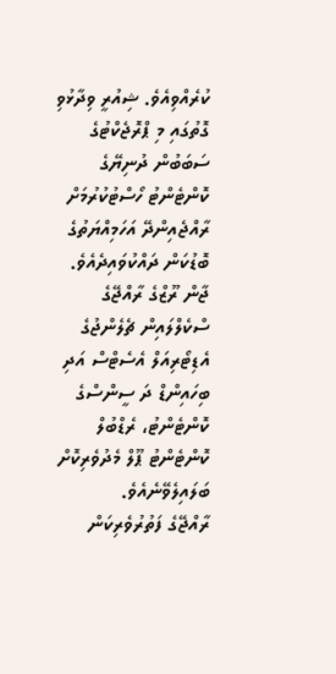ކުރެއްވިއެވެ. ޝިއުރީ ވިދާޅުވި ގޮތުގައި މި ޕްރޮޖެކްޓުގެ ސަބަބުން ދުނިޔޭގެ ކޮންޓެންޓު ހޯސްޓުކުރުމަށް ރާއްޖެއިންދޭ އަހަމިއްޔަތުގެ ބޮޑުކަން ދައްކުވައިދެއެވެ.
ޖާން ރޫޒްގެ ރާއްޖޭގެ ސްކެލްލައިން ޗެލެންޖުގެ އެޑިޓޯރިއަލް އެސެޓްސް އަދި ބިހައިންޑް ދަ ސީންސްގެ ކޮންޓެންޓު، ރެޑްބުލް ކޮންޓެންޓު ޕޫލް މެދުވެރިކޮށް ބަލައިލެވޭނެއެވެ.
ރާއްޖޭގެ ފަތުރުވެރިކަން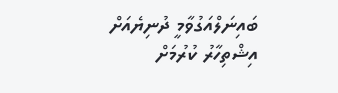ބައިނަލްއަގުވާމީ ދުނިޔެއަށް އިޝްތިހާރު ކުރުމަށް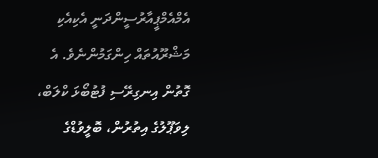އެމްއެމްޕީއާރުސީންދަނީ އެކިއެކި މަޝްރޫއުތައް ހިންގަމުންނެވެ. އެ ގޮތުން އިނގިރޭސި ފުޓުބޯޅަ ކްލަބް، ލިވަޕޫލުގެ އިތުރުން، ބޮލީވުޑްގެ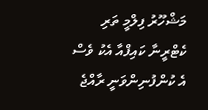މަޝްހޫރު ފިލްމީ ތަރި ކެޓްރީނާ ކައިފްއާ އެކު ވެސް އެ ކުންފުނިންވަނީ ރާއްޖެ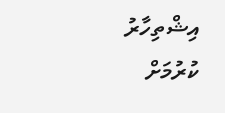އިޝްތިހާރު ކުރުމަށް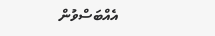އެއްބަސްވުން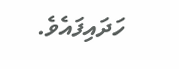ހަދައިފައެވެ.